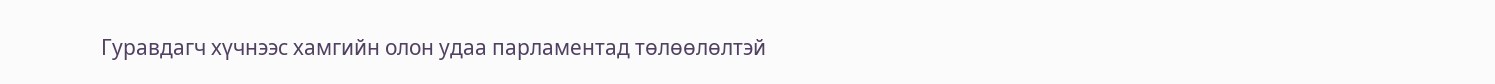Гуравдагч хүчнээс хамгийн олон удаа парламентад төлөөлөлтэй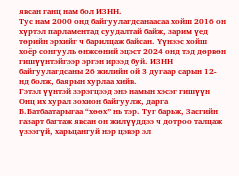явсан ганц нам бол ИЗНН.
Тус нам 2000 онд байгуулагдсанаасаа хойш 2016 он хүртэл парламентад суудалтай байж, зарим үед төрийн эрхийг ч барилцаж байсан. Үүнээс хойш хоёр сонгууль өнжсөний эцэст 2024 онд тэд дөрвөн гишүүнтэйгээр эргэн ирээд буй. ИЗНН байгуулагдсаны 26 жилийн ой 3 дугаар сарын 12-нд болж, баярын хурлаа хийв.
Гэтэл үүнтэй зэрэгцээд энэ намын хэсэг гишүүн Онц их хурал зохион байгуулж, дарга Б.Батбаатарыгаа “хөөх” нь тэр. Туг барьж, Засгийн газарт багтаж явсан он жилүүддээ ч дотроо талцаж үзээгүй, харьцангуй нэр цэвэр эл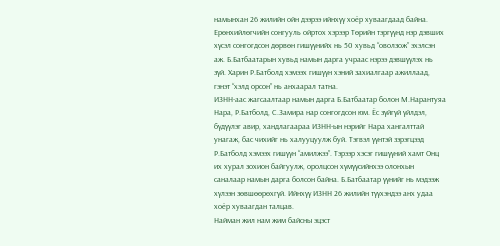намынхан 26 жилийн ойн дээрээ ийнхүү хоёр хуваагдаад байна. Ерөнхийлөгчийн сонгууль ойртох хэрээр Төрийн тэргүүнд нэр дэвших хүсэл сонгогдсон дөрвөн гишүүнийх нь 50 хувьд “оволзож” эхэлсэн аж. Б.Батбаатарын хувьд намын дарга учраас нэрээ дэвшүүлэх нь зүй. Харин Р.Батболд хэмээх гишүүн хэний захиалгаар ажиллаад, гэнэт “хэлд орсон” нь анхаарал татна.
ИЗНН-аас жагсаалтаар намын дарга Б.Батбаатар болон М.Нарантуяа Нара, Р.Батболд, С.Замира нар сонгогдсон юм. Ёс зүйгүй үйлдэл, бүдүүлэг авир, хандлагаараа ИЗНН-ын нэрийг Нара хангалттай унагаж, бас чихийг нь халууцуулж буй. Тэгвэл үүнтэй зэрэгцээд Р.Батболд хэмээх гишүүн “амилжээ”. Тэрээр хэсэг гишүүний хамт Онц их хурал зохион байгуулж, оролцсон хүмүүсийнхээ олонхын саналаар намын дарга болсон байна. Б.Батбаатар үүнийг нь мэдээж хүлээн зөвшөөрөхгүй. Ийнхүү ИЗНН 26 жилийн түүхэндээ анх удаа хоёр хуваагдан талцав.
Найман жил нам жим байсны эцэст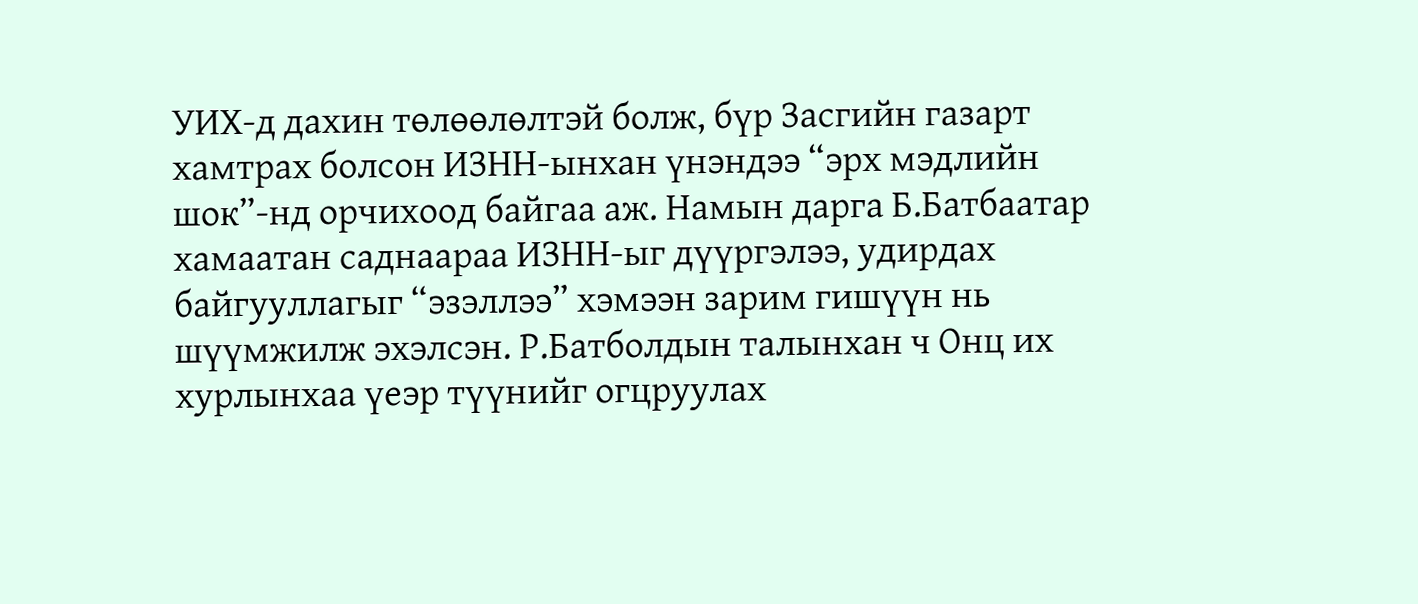УИХ-д дахин төлөөлөлтэй болж, бүр Засгийн газарт хамтрах болсон ИЗНН-ынхан үнэндээ “эрх мэдлийн шок”-нд орчихоод байгаа аж. Намын дарга Б.Батбаатар хамаатан саднаараа ИЗНН-ыг дүүргэлээ, удирдах байгууллагыг “эзэллээ” хэмээн зарим гишүүн нь шүүмжилж эхэлсэн. Р.Батболдын талынхан ч Онц их хурлынхаа үеэр түүнийг огцруулах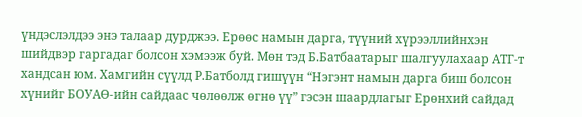үндэслэлдээ энэ талаар дурджээ. Ерөөс намын дарга, түүний хүрээллийнхэн шийдвэр гаргадаг болсон хэмээж буй. Мөн тэд Б.Батбаатарыг шалгуулахаар АТГ-т хандсан юм. Хамгийн сүүлд Р.Батболд гишүүн “Нэгэнт намын дарга биш болсон хүнийг БОУАӨ-ийн сайдаас чөлөөлж өгнө үү” гэсэн шаардлагыг Ерөнхий сайдад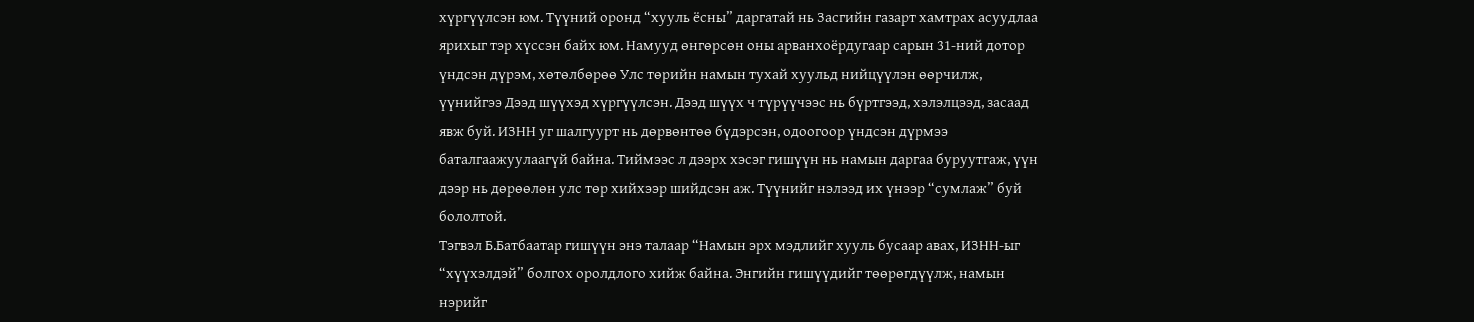хүргүүлсэн юм. Түүний оронд “хууль ёсны” даргатай нь Засгийн газарт хамтрах асуудлаа ярихыг тэр хүссэн байх юм. Намууд өнгөрсөн оны арванхоёрдугаар сарын 31-ний дотор үндсэн дүрэм, хөтөлбөрөө Улс төрийн намын тухай хуульд нийцүүлэн өөрчилж, үүнийгээ Дээд шүүхэд хүргүүлсэн. Дээд шүүх ч түрүүчээс нь бүртгээд, хэлэлцээд, засаад явж буй. ИЗНН уг шалгуурт нь дөрвөнтөө бүдэрсэн, одоогоор үндсэн дүрмээ баталгаажуулаагүй байна. Тиймээс л дээрх хэсэг гишүүн нь намын даргаа буруутгаж, үүн дээр нь дөрөөлөн улс төр хийхээр шийдсэн аж. Түүнийг нэлээд их үнээр “сумлаж” буй бололтой.
Тэгвэл Б.Батбаатар гишүүн энэ талаар “Намын эрх мэдлийг хууль бусаар авах, ИЗНН-ыг “хүүхэлдэй” болгох оролдлого хийж байна. Энгийн гишүүдийг төөрөгдүүлж, намын нэрийг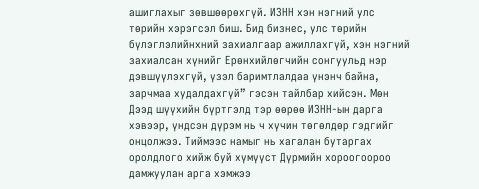ашиглахыг зөвшөөрөхгүй. ИЗНН хэн нэгний улс төрийн хэрэгсэл биш. Бид бизнес, улс төрийн бүлэглэлийнхний захиалгаар ажиллахгүй, хэн нэгний захиалсан хүнийг Ерөнхийлөгчийн сонгуульд нэр дэвшүүлэхгүй, үзэл баримтлалдаа үнэнч байна, зарчмаа худалдахгүй” гэсэн тайлбар хийсэн. Мөн Дээд шүүхийн бүртгэлд тэр өөрөө ИЗНН-ын дарга хэвээр, үндсэн дүрэм нь ч хүчин төгөлдөр гэдгийг онцолжээ. Тиймээс намыг нь хагалан бутаргах оролдлого хийж буй хүмүүст Дүрмийн хороогоороо дамжуулан арга хэмжээ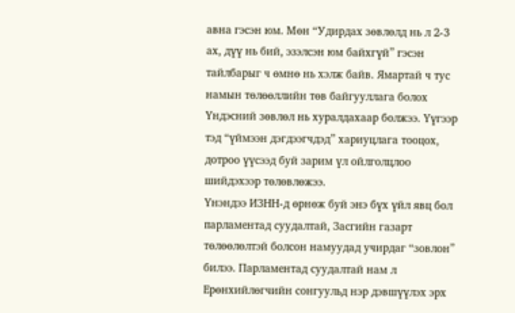авна гэсэн юм. Мөн “Удирдах зөвлөлд нь л 2-3 ах, дүү нь бий, эзэлсэн юм байхгүй” гэсэн тайлбарыг ч өмнө нь хэлж байв. Ямартай ч тус намын төлөөллийн төв байгууллага болох Үндэсний зөвлөл нь хуралдахаар болжээ. Үүгээр тэд “үймээн дэгдээгчдэд” хариуцлага тооцох, дотроо үүсээд буй зарим үл ойлголцлоо шийдэхээр төлөвлөжээ.
Үнэндээ ИЗНН-д өрнөж буй энэ бүх үйл явц бол парламентад суудалтай, Засгийн газарт төлөөлөлтэй болсон намуудад учирдаг “зовлон” билээ. Парламентад суудалтай нам л Ерөнхийлөгчийн сонгуульд нэр дэвшүүлэх эрх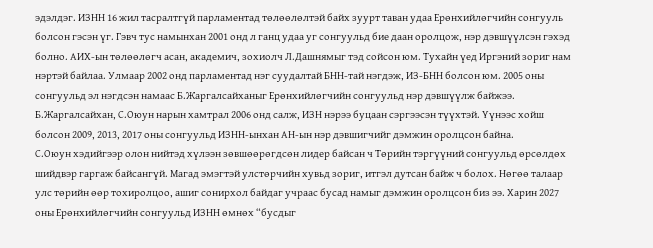эдэлдэг. ИЗНН 16 жил тасралтгүй парламентад төлөөлөлтэй байх зуурт таван удаа Ерөнхийлөгчийн сонгууль болсон гэсэн үг. Гэвч тус намынхан 2001 онд л ганц удаа уг сонгуульд бие даан оролцож, нэр дэвшүүлсэн гэхэд болно. АИХ-ын төлөөлөгч асан, академич, зохиолч Л.Дашнямыг тэд сойсон юм. Тухайн үед Иргэний зориг нам нэртэй байлаа. Улмаар 2002 онд парламентад нэг суудалтай БНН-тай нэгдэж, ИЗ-БНН болсон юм. 2005 оны сонгуульд эл нэгдсэн намаас Б.Жаргалсайханыг Ерөнхийлөгчийн сонгуульд нэр дэвшүүлж байжээ. Б.Жаргалсайхан, С.Оюун нарын хамтрал 2006 онд салж, ИЗН нэрээ буцаан сэргээсэн түүхтэй. Үүнээс хойш болсон 2009, 2013, 2017 оны сонгуульд ИЗНН-ынхан АН-ын нэр дэвшигчийг дэмжин оролцсон байна.
С.Оюун хэдийгээр олон нийтэд хүлээн зөвшөөрөгдсөн лидер байсан ч Төрийн тэргүүний сонгуульд өрсөлдөх шийдвэр гаргаж байсангүй. Магад эмэгтэй улстөрчийн хувьд зориг, итгэл дутсан байж ч болох. Нөгөө талаар улс төрийн өөр тохиролцоо, ашиг сонирхол байдаг учраас бусад намыг дэмжин оролцсон биз ээ. Харин 2027 оны Ерөнхийлөгчийн сонгуульд ИЗНН өмнөх “бусдыг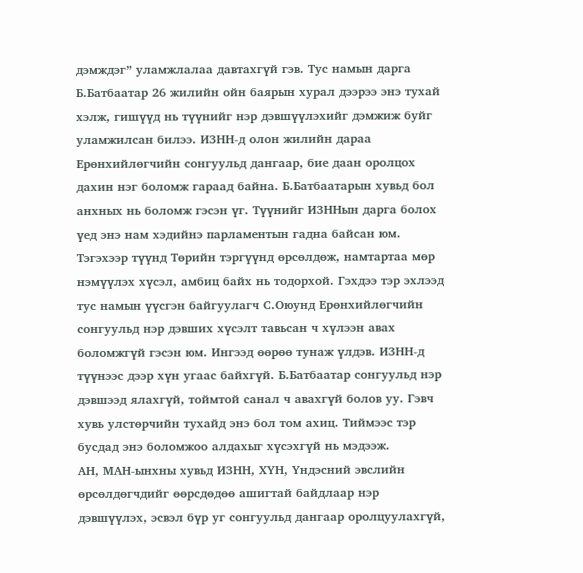дэмждэг” уламжлалаа давтахгүй гэв. Тус намын дарга Б.Батбаатар 26 жилийн ойн баярын хурал дээрээ энэ тухай хэлж, гишүүд нь түүнийг нэр дэвшүүлэхийг дэмжиж буйг уламжилсан билээ. ИЗНН-д олон жилийн дараа Ерөнхийлөгчийн сонгуульд дангаар, бие даан оролцох дахин нэг боломж гараад байна. Б.Батбаатарын хувьд бол анхных нь боломж гэсэн үг. Түүнийг ИЗННын дарга болох үед энэ нам хэдийнэ парламентын гадна байсан юм. Тэгэхээр түүнд Төрийн тэргүүнд өрсөлдөж, намтартаа мөр нэмүүлэх хүсэл, амбиц байх нь тодорхой. Гэхдээ тэр эхлээд тус намын үүсгэн байгуулагч С.Оюунд Ерөнхийлөгчийн сонгуульд нэр дэвших хүсэлт тавьсан ч хүлээн авах боломжгүй гэсэн юм. Ингээд өөрөө тунаж үлдэв. ИЗНН-д түүнээс дээр хүн угаас байхгүй. Б.Батбаатар сонгуульд нэр дэвшээд ялахгүй, тоймтой санал ч авахгүй болов уу. Гэвч хувь улстөрчийн тухайд энэ бол том ахиц. Тиймээс тэр бусдад энэ боломжоо алдахыг хүсэхгүй нь мэдээж.
АН, МАН-ынхны хувьд ИЗНН, ХҮН, Үндэсний эвслийн өрсөлдөгчдийг өөрсдөдөө ашигтай байдлаар нэр дэвшүүлэх, эсвэл бүр уг сонгуульд дангаар оролцуулахгүй,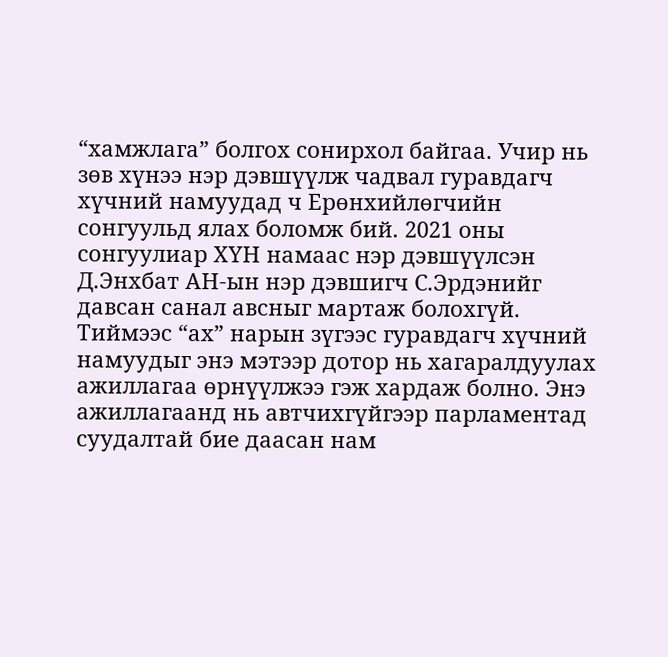“хамжлага” болгох сонирхол байгаа. Учир нь зөв хүнээ нэр дэвшүүлж чадвал гуравдагч хүчний намуудад ч Ерөнхийлөгчийн сонгуульд ялах боломж бий. 2021 оны сонгуулиар ХҮН намаас нэр дэвшүүлсэн Д.Энхбат АН-ын нэр дэвшигч С.Эрдэнийг давсан санал авсныг мартаж болохгүй. Тиймээс “ах” нарын зүгээс гуравдагч хүчний намуудыг энэ мэтээр дотор нь хагаралдуулах ажиллагаа өрнүүлжээ гэж хардаж болно. Энэ ажиллагаанд нь автчихгүйгээр парламентад суудалтай бие даасан нам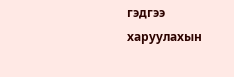гэдгээ харуулахын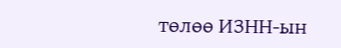төлөө ИЗНН-ын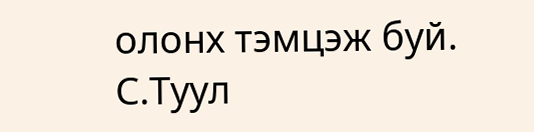олонх тэмцэж буй.
С.Туул